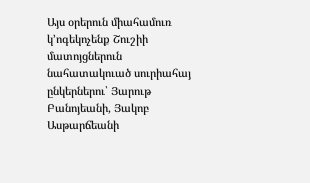Այս օրերուն միահամուռ կ’ոգեկոչենք Շուշիի մատոյցներուն նահատակուած սուրիահայ ընկերներու՝ Յարութ Բանոյեանի, Յակոբ Ասթարճեանի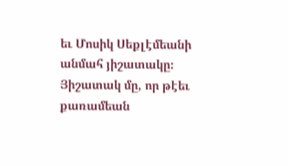եւ Մոսիկ Սեքլէմեանի անմահ յիշատակը։ Յիշատակ մը, որ թէեւ քառամեան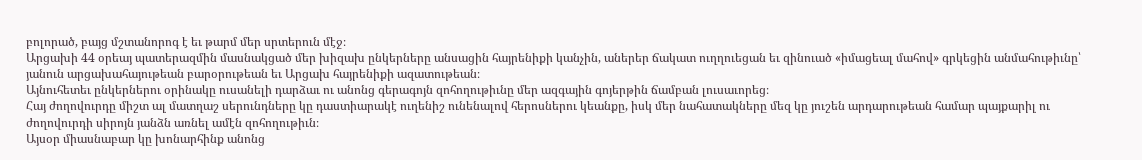բոլորած, բայց մշտանորոգ է եւ թարմ մեր սրտերուն մէջ։
Արցախի 44 օրեայ պատերազմին մասնակցած մեր խիզախ ընկերները անսացին հայրենիքի կանչին, աներեր ճակատ ուղղուեցան եւ զինուած «իմացեալ մահով» գրկեցին անմահութիւնը՝ յանուն արցախահայութեան բարօրութեան եւ Արցախ հայրենիքի ազատութեան։
Այնուհետեւ ընկերներու օրինակը ուսանելի դարձաւ ու անոնց գերագոյն զոհողութիւնը մեր ազգային գոյերթին ճամբան լուսաւորեց։
Հայ ժողովուրդը միշտ ալ մատղաշ սերունդները կը դաստիարակէ ուղենիշ ունենալով հերոսներու կեանքը, իսկ մեր նահատակները մեզ կը յուշեն արդարութեան համար պայքարիլ ու ժողովուրդի սիրոյն յանձն առնել ամէն զոհողութիւն։
Այսօր միասնաբար կը խոնարհինք անոնց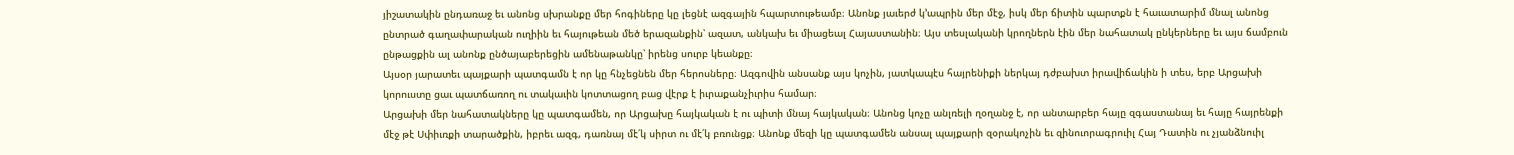յիշատակին ընդառաջ եւ անոնց սխրանքը մեր հոգիները կը լեցնէ ազգային հպարտութեամբ։ Անոնք յաւերժ կ’ապրին մեր մէջ, իսկ մեր ճիտին պարտքն է հաւատարիմ մնալ անոնց ընտրած գաղափարական ուղիին եւ հայութեան մեծ երազանքին՝ ազատ, անկախ եւ միացեալ Հայաստանին։ Այս տեսլականի կրողներն էին մեր նահատակ ընկերները եւ այս ճամբուն ընթացքին ալ անոնք ընծայաբերեցին ամենաթանկը՝ իրենց սուրբ կեանքը։
Այսօր յարատեւ պայքարի պատգամն է որ կը հնչեցնեն մեր հերոսները։ Ազգովին անսանք այս կոչին, յատկապէս հայրենիքի ներկայ դժբախտ իրավիճակին ի տես, երբ Արցախի կորուստը ցաւ պատճառող ու տակաւին կոտտացող բաց վէրք է իւրաքանչիւրիս համար։
Արցախի մեր նահատակները կը պատգամեն, որ Արցախը հայկական է ու պիտի մնայ հայկական։ Անոնց կոչը անլռելի ղօղանջ է, որ անտարբեր հայը զգաստանայ եւ հայը հայրենքի մէջ թէ Սփիւռքի տարածքին, իբրեւ ազգ, դառնայ մէ՛կ սիրտ ու մէ՛կ բռունցք։ Անոնք մեզի կը պատգամեն անսալ պայքարի զօրակոչին եւ զինուորագրուիլ Հայ Դատին ու չյանձնուիլ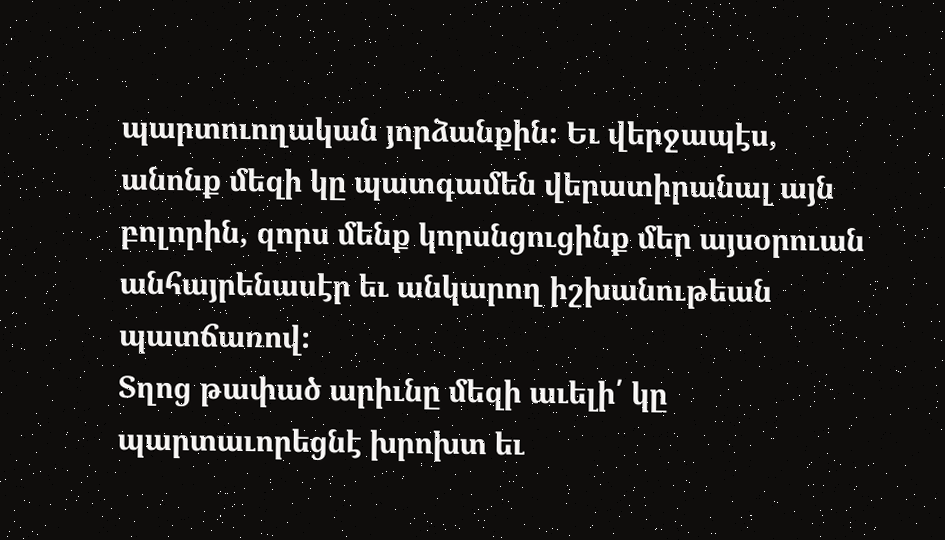պարտուողական յորձանքին։ Եւ վերջապէս, անոնք մեզի կը պատգամեն վերատիրանալ այն բոլորին, զորս մենք կորսնցուցինք մեր այսօրուան անհայրենասէր եւ անկարող իշխանութեան պատճառով։
Տղոց թափած արիւնը մեզի աւելի՛ կը պարտաւորեցնէ խրոխտ եւ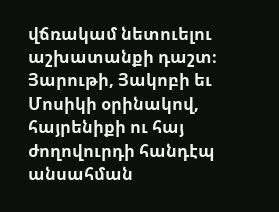վճռակամ նետուելու աշխատանքի դաշտ։ Յարութի, Յակոբի եւ Մոսիկի օրինակով, հայրենիքի ու հայ ժողովուրդի հանդէպ անսահման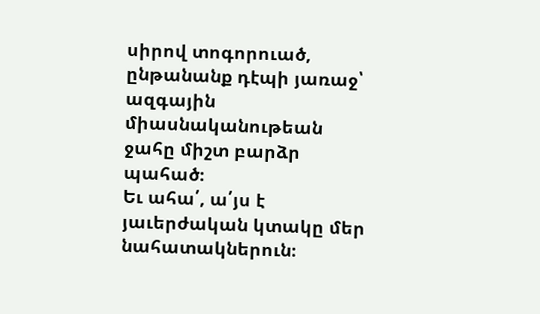սիրով տոգորուած, ընթանանք դէպի յառաջ՝ ազգային միասնականութեան ջահը միշտ բարձր պահած։
Եւ ահա՛, ա՛յս է յաւերժական կտակը մեր նահատակներուն։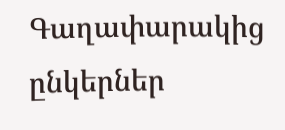Գաղափարակից ընկերներ